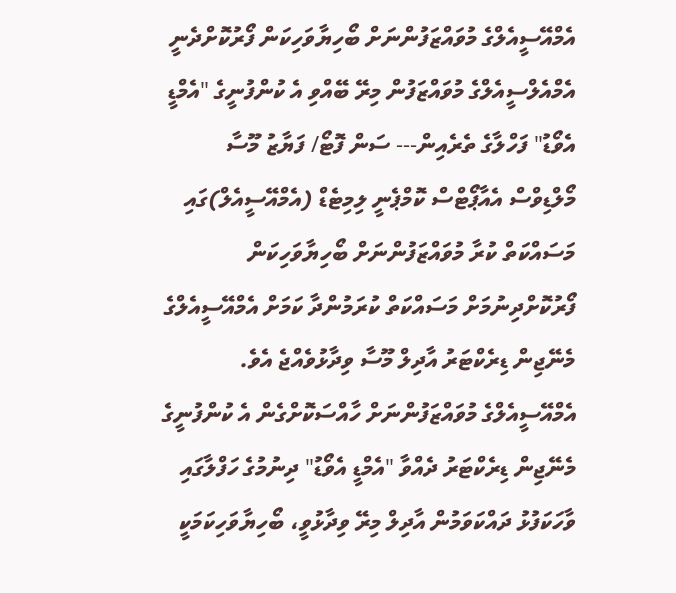އެމްއޭސީއެލްގެ މުވައްޒަފުންނަށް ބޯހިޔާވަހިކަން ފޯރުކޮށްދެނީ
އެމްއެލްސީއެލްގެ މުވައްޒަފުން މިރޭ ބޭއްވި އެ ކުންފުނީގެ "އެމްޑީ އެވޯޑު" ފަހްލާގެ ތެރެއިން--- ސަން ފޮޓޯ/ ފަޔާޒު މޫސާ
މޯލްޑިވްސް އެއާޕޯޓްސް ކޮމްޕެނީ ލިމިޓެޑް (އެމްއޭސީއެލް)ގައި މަސައްކަތް ކުރާ މުވައްޒަފުންނަށް ބޯހިޔާވަހިކަން ފޯރުކޮށްދިނުމަށް މަސައްކަތް ކުރަމުންދާ ކަމަށް އެމްއޭސީއެލްގެ މެނޭޖިން ޑިރެކްޓަރު އާދިލް މޫސާ ވިދާޅުވެއްޖެ އެވެ.
އެމްއޭސީއެލްގެ މުވައްޒަފުންނަށް ހާއްސަކޮށްގެން އެ ކުންފުނީގެ މެނޭޖިން ޑިރެކްޓަރު ދެއްވާ "އެމްޑީ އެވޯޑު" ދިނުމުގެ ހަފްލާގައި ވާހަކަފުޅު ދައްކަވަމުން އާދިލް މިރޭ ވިދާޅުވީ، ބޯހިޔާވަހިކަމަކީ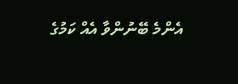އެންމެ ބޭނުންވާ އެއް ކަމުގެ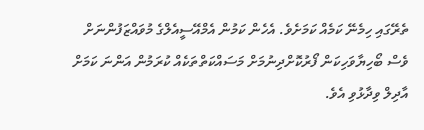ތެރޭގައި ހިމެނޭ ކަމެއް ކަމަށެވެ. އެހެން ކަމުން އެމްއޭސީއެލްގެ މުވައްޒަފުންނަށް ވެސް ބޯހިޔާވަހިކަން ފޯރުކޮށްދިނުމަށް މަސައްކަތްތަކެއް ކުރަމުން އަންނަ ކަމަށް އާދިލް ވިދާޅުވި އެވެ.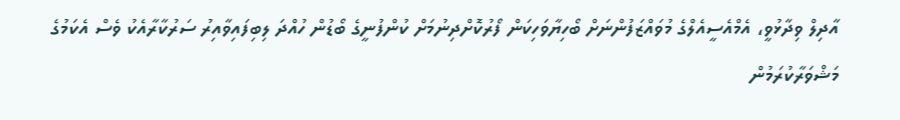އާދިލް ވިދާޅުވީ، އެމްއެސީއެލްގެ މުވައްޒަފުންނަށް ބޯހިޔާވަހިކަން ފޯރުކޮށްދިނުމަށް ކުންފުނީގެ ބޯޑުން ހުއްދަ ލިބިފައިވާއިރު ސަރުކާރާއެކު ވެސް އެކަމުގެ މަޝްވަރާކުރަމުން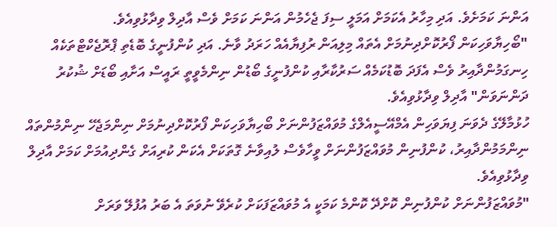އަންނަ ކަމަށެވެ. އަދި މިހާރު އެކަމަށް އަމަލީ ސިފަ ޖެހެމުން އަންނަ ކަމަށް ވެސް އާދިލް ވިދާޅުވިއެވެ.
"ބޯހިޔާވަހިކަން ފޯރުކޮށްދިނުމަށް އެތައް މިލިއަން ރުފިޔާއެއް ހަރަދު ވާނެ. އަދި ކުންފުނީގެ ބޮޑެތި ޕްރޮޖެކްޓްތަކެއް ހިނގަމުންދާއިރު ވެސް އެފަދަ ބޮޑުކަމެއް ސަރުކާރާއި ކުންފުނީގެ ބޯޑުން ނިންމެވީތީ ރައީސް އަށާއި ބޯޑަށް ޝުކުރު ދަންނަވަން" އާދިލް ވިދާޅުވިއެވެ.
ހުޅުމާލޭގެ ދެވަނަ ފިޔަވަހިން އެމްއޭސީއެލްގެ މުވައްޒަފުންނަށް ބޯހިޔާވަހިކަން ފޯރުކޮށްދިނުމަށް ނިންމަޖެހޭ ނިންމުންތައް ނިންމަމުންދާއިރު، ކުންފުނިން މުވައްޒަފުންނަށް ވީހާވެސް ލުއިވާނެ ގޮތަކަށް އެކަން ކުރިއަށް ގެންދިއުމަށް ކަމަށް އާދިލް ވިދާޅުވިއެވެ.
"މުވައްޒަފުންނަށް ކުންފުނިން ކޮށްދޭ ކޮންމެ ކަމަކީ އެ މުވައްޒަފަކަށް ކުރެވޭ ނުވަތަ އެ ބަރު އުފުލޭ ވަރަށް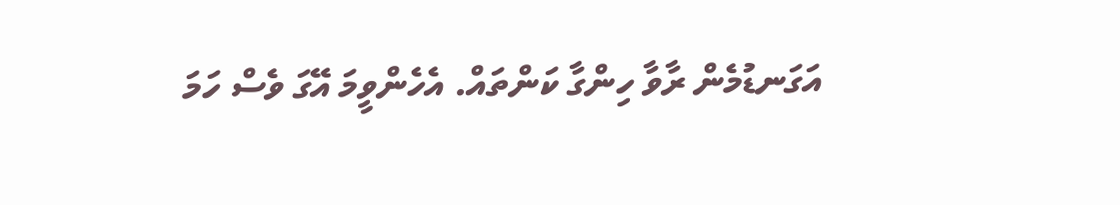އަގަނޑުމެން ރާވާ ހިންގާ ކަންތައް. އެހެންވީމަ އޭގަ ވެސް ހަމަ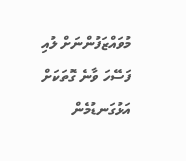މުވައްޒަފުންނަށް ލުއި ފަސޭހަ ވާނެ ގޮތަކަށް އަޅުގަނޑުމެން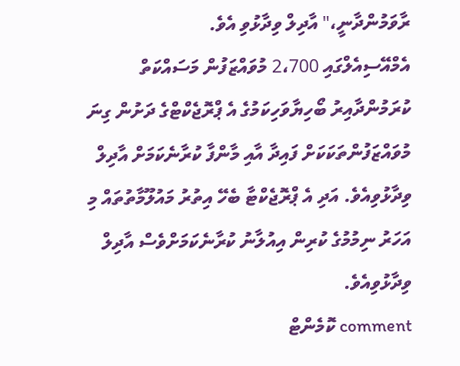ރާވަމުންދާނީ،" އާދިލް ވިދާޅުވި އެވެ.
އެމްއޭސިއެލްގައި 2،700 މުވައްޒަފުން މަސައްކަތް ކުރަމުންދާއިރު ބޯހިޔާވަހިކަމުގެ އެ ޕްރޮޖެކްޓްގެ ދަށުން ގިނަ މުވައްޒަފުންތަކަކަށް ފައިދާ އާއި މާންފާ ކުރާނެކަމަށް އާދިލް ވިދާޅުވިއެވެ. އަދި އެ ޕްރޮޖެކްޓާ ބެހޭ އިތުރު މައުލޫމާތުތައް މި އަހަރު ނިމުމުގެ ކުރިން އިއުލާނު ކުރާނެކަމަށްވެސް އާދިލް ވިދާޅުވިއެވެ.
comment ކޮމެންޓް